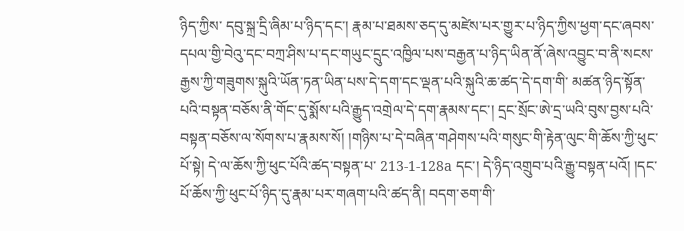ཉིད་ཀྱིས་ དབུ་སྐྲ་དྲི་ཞིམ་པ་ཉིད་དང་། རྣམ་པ་ཐམས་ཅད་དུ་མཛེས་པར་གྱུར་པ་ཉིད་ཀྱིས་ཕྱག་དང་ཞབས་དཔལ་གྱི་བེའུ་དང་བཀྲ་ཤིས་པ་དང་གཡུང་དྲུང་འཁྱིལ་པས་བརྒྱན་པ་ཉིད་ཡིན་ནོ་ཞེས་འབྱུང་བ་ནི་སངས་རྒྱས་ཀྱི་གཟུགས་སྐུའི་ཡོན་ཏན་ཡིན་པས་དེ་དག་དང་ལྡན་པའི་སྐུའི་ཆ་ཚད་དེ་དག་གི་ མཚན་ཉིད་སྟོན་པའི་བསྟན་བཅོས་ནི་གོང་དུ་སྨོས་པའི་རྒྱུད་འགྲེལ་དེ་དག་རྣམས་དང་། དྲང་སྲོང་ཨེ་དྲ་ཡའི་བུས་བྱས་པའི་བསྟན་བཅོས་ལ་སོགས་པ་རྣམས་སོ། །གཉིས་པ་དེ་བཞིན་གཤེགས་པའི་གསུང་གི་རྟེན་ལུང་གི་ཆོས་ཀྱི་ཕུང་པོ་སྟེ། དེ་ལ་ཆོས་ཀྱི་ཕུང་པོའི་ཚད་བསྟན་པ་ 213-1-128a དང་། དེ་ཉིད་འགྲུབ་པའི་རྒྱུ་བསྟན་པའོ། །དང་པོ་ཆོས་ཀྱི་ཕུང་པོ་ཉིད་དུ་རྣམ་པར་གཞག་པའི་ཚད་ནི། བདག་ཅག་གི་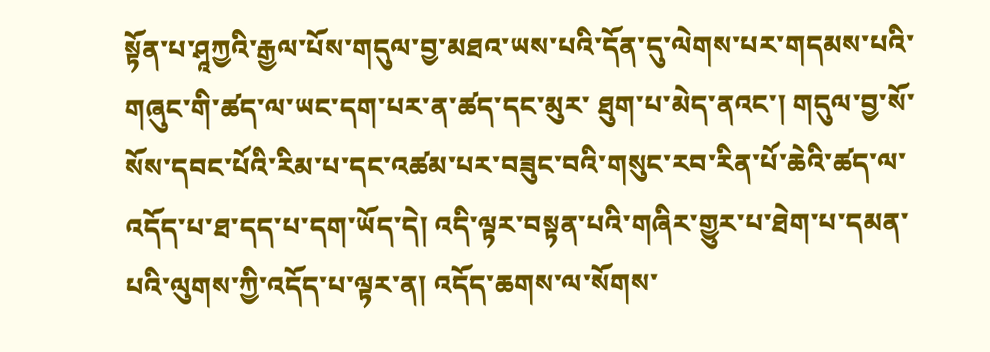སྟོན་པ་ཤཱཀྱའི་རྒྱལ་པོས་གདུལ་བྱ་མཐའ་ཡས་པའི་དོན་དུ་ལེགས་པར་གདམས་པའི་གཞུང་གི་ཚད་ལ་ཡང་དག་པར་ན་ཚད་དང་མུར་ ཐུག་པ་མེད་ནའང་། གདུལ་བྱ་སོ་སོས་དབང་པོའི་རིམ་པ་དང་འཚམ་པར་བཟུང་བའི་གསུང་རབ་རིན་པོ་ཆེའི་ཚད་ལ་འདོད་པ་ཐ་དད་པ་དག་ཡོད་དེ། འདི་ལྟར་བསྟན་པའི་གཞིར་གྱུར་པ་ཐེག་པ་དམན་པའི་ལུགས་ཀྱི་འདོད་པ་ལྟར་ན། འདོད་ཆགས་ལ་སོགས་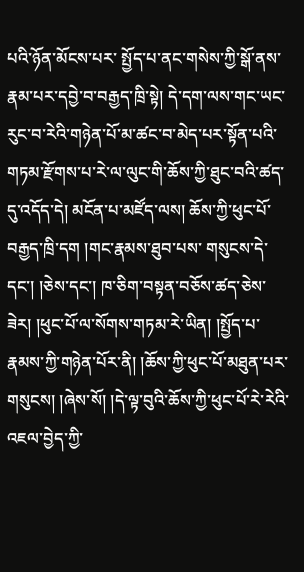པའི་ཉོན་མོངས་པར་ སྤྱོད་པ་ནང་གསེས་ཀྱི་སྒོ་ནས་རྣམ་པར་དབྱེ་བ་བརྒྱད་ཁྲི་སྟེ། དེ་དག་ལས་གང་ཡང་རུང་བ་རེའི་གཉེན་པོ་མ་ཚང་བ་མེད་པར་སྟོན་པའི་གཏམ་རྫོགས་པ་རེ་ལ་ལུང་གི་ཆོས་ཀྱི་ཐུང་བའི་ཚད་དུ་འདོད་དེ། མངོན་པ་མཛོད་ལས། ཆོས་ཀྱི་ཕུང་པོ་བརྒྱད་ཁྲི་དག །གང་རྣམས་ཐུབ་པས་ གསུངས་དེ་དང་། །ཅེས་དང་། ཁ་ཅིག་བསྟན་བཅོས་ཚད་ཅེས་ཟེར། །ཕུང་པོ་ལ་སོགས་གཏམ་རེ་ཡིན། །སྤྱོད་པ་རྣམས་ཀྱི་གཉེན་པོར་ནི། །ཆོས་ཀྱི་ཕུང་པོ་མཐུན་པར་གསུངས། །ཞེས་སོ། །དེ་ལྟ་བུའི་ཆོས་ཀྱི་ཕུང་པོ་རེ་རེའི་འཇལ་བྱེད་ཀྱི་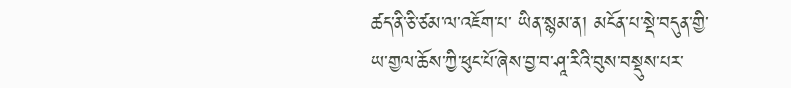ཚད་ནི་ཅི་ཙམ་ལ་འཇོག་པ་ ཡིན་སྙམ་ན། མངོན་པ་སྡེ་བདུན་གྱི་ཡ་གྱལ་ཆོས་ཀྱི་ཕུང་པོ་ཞེས་བྱ་བ་ཤཱ་རིའི་བུས་བསྡུས་པར་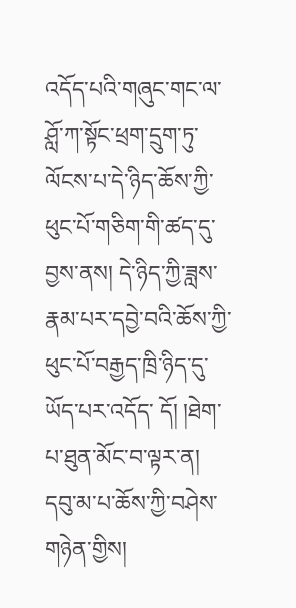འདོད་པའི་གཞུང་གང་ལ་ཤློ་ཀ་སྟོང་ཕྲག་དྲུག་ཏུ་ལོངས་པ་དེ་ཉིད་ཆོས་ཀྱི་ཕུང་པོ་གཅིག་གི་ཚད་དུ་བྱས་ནས། དེ་ཉིད་ཀྱི་ཟླས་རྣམ་པར་དབྱེ་བའི་ཆོས་ཀྱི་ཕུང་པོ་བརྒྱད་ཁྲི་ཉིད་དུ་ཡོད་པར་འདོད་ དོ། །ཐེག་པ་ཐུན་མོང་བ་ལྟར་ན། དབུ་མ་པ་ཆོས་ཀྱི་བཤེས་གཉེན་གྱིས།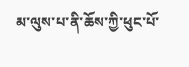མ་ལུས་པ་ནི་ཆོས་ཀྱི་ཕུང་པོ་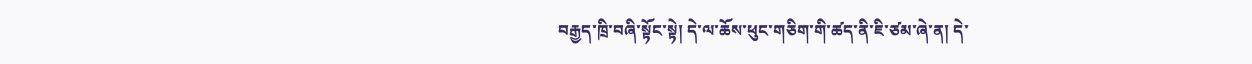བརྒྱད་ཁྲི་བཞི་སྟོང་སྟེ། དེ་ལ་ཆོས་ཕུང་གཅིག་གི་ཚད་ནི་ཇི་ཙམ་ཞེ་ན། དེ་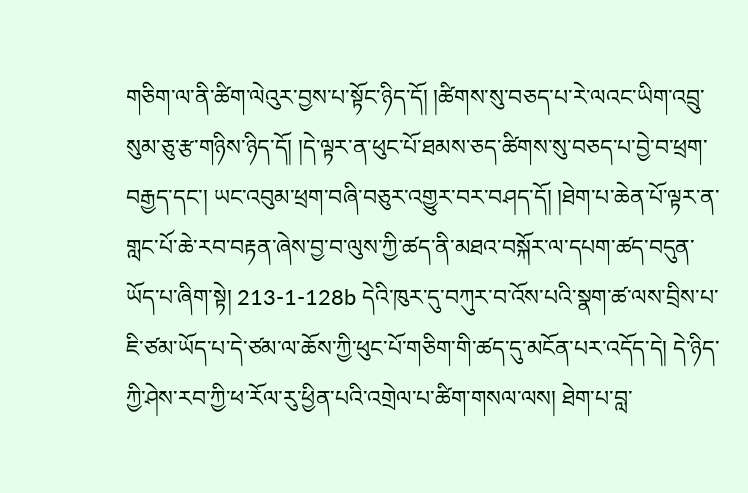གཅིག་ལ་ནི་ཚིག་ལེའུར་བྱས་པ་སྟོང་ཉིད་དོ། །ཚིགས་སུ་བཅད་པ་རེ་ལའང་ཡིག་འབྲུ་ སུམ་ཅུ་རྩ་གཉིས་ཉིད་དོ། །དེ་ལྟར་ན་ཕུང་པོ་ཐམས་ཅད་ཚིགས་སུ་བཅད་པ་བྱེ་བ་ཕྲག་བརྒྱད་དང་། ཡང་འབུམ་ཕྲག་བཞི་བཅུར་འགྱུར་བར་བཤད་དོ། །ཐེག་པ་ཆེན་པོ་ལྟར་ན་གླང་པོ་ཆེ་རབ་བརྟན་ཞེས་བྱ་བ་ལུས་ཀྱི་ཚད་ནི་མཐའ་བསྐོར་ལ་དཔག་ཚད་བདུན་ཡོད་པ་ཞིག་སྟེ། 213-1-128b དེའི་ཁུར་དུ་བཀུར་བ་འོས་པའི་སྣག་ཚ་ལས་བྲིས་པ་ཇི་ཙམ་ཡོད་པ་དེ་ཙམ་ལ་ཆོས་ཀྱི་ཕུང་པོ་གཅིག་གི་ཚད་དུ་མངོན་པར་འདོད་དེ། དེ་ཉིད་ཀྱི་ཤེས་རབ་ཀྱི་ཕ་རོལ་རུ་ཕྱིན་པའི་འགྲེལ་པ་ཚིག་གསལ་ལས། ཐེག་པ་བླ་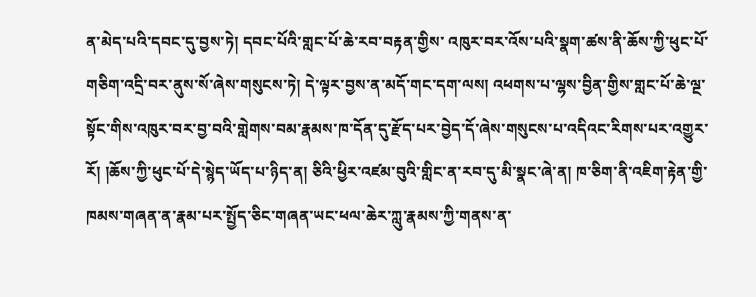ན་མེད་པའི་དབང་དུ་བྱས་ཏེ། དབང་པོའི་གླང་པོ་ཆེ་རབ་བརྟན་གྱིས་ འཁུར་བར་འོས་པའི་སྣག་ཚས་ནི་ཆོས་ཀྱི་ཕུང་པོ་གཅིག་འདྲི་བར་ནུས་སོ་ཞེས་གསུངས་ཏེ། དེ་ལྟར་བྱས་ན་མདོ་གང་དག་ལས། འཕགས་པ་ལྷས་བྱིན་གྱིས་གླང་པོ་ཆེ་ལྔ་སྟོང་གིས་འཁུར་བར་བྱ་བའི་གླེགས་བམ་རྣམས་ཁ་དོན་དུ་རྫོད་པར་བྱེད་དོ་ཞེས་གསུངས་པ་འདིའང་རིགས་པར་འགྱུར་ རོ། །ཆོས་ཀྱི་ཕུང་པོ་དེ་སྙེད་ཡོད་པ་ཉིད་ན། ཅིའི་ཕྱིར་འཛམ་བུའི་གླིང་ན་རབ་དུ་མི་སྣང་ཞེ་ན། ཁ་ཅིག་ནི་འཇིག་རྟེན་གྱི་ཁམས་གཞན་ན་རྣམ་པར་སྤྱོད་ཅིང་གཞན་ཡང་ཕལ་ཆེར་ཀླུ་རྣམས་ཀྱི་གནས་ན་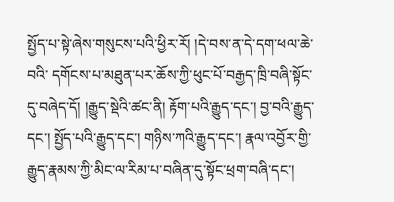སྤྱོད་པ་སྟེ་ཞེས་གསུངས་པའི་ཕྱིར་རོ། །དེ་བས་ན་དེ་དག་ཕལ་ཆེ་བའི་ དགོངས་པ་མཐུན་པར་ཆོས་ཀྱི་ཕུང་པོ་བརྒྱད་ཁྲི་བཞི་སྟོང་དུ་བཞེད་དོ། །རྒྱུད་སྡེའི་ཚང་ནི། རྟོག་པའི་རྒྱུད་དང་། བྱ་བའི་རྒྱུད་དང་། སྤྱོད་པའི་རྒྱུད་དང་། གཉིས་ཀའི་རྒྱུད་དང་། རྣལ་འབྱོར་གྱི་རྒྱུད་རྣམས་ཀྱི་མིང་ལ་རིམ་པ་བཞིན་དུ་སྟོང་ཕྲག་བཞི་དང་།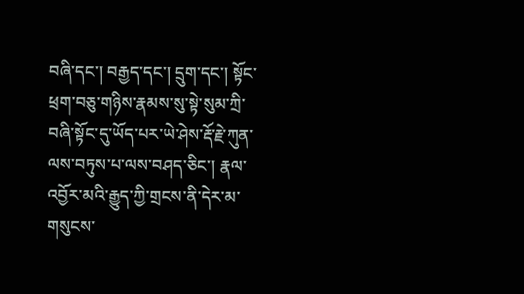བཞི་དང་། བརྒྱད་དང་། དྲུག་དང་། སྟོང་ཕྲག་བཅུ་གཉིས་རྣམས་སུ་སྟེ་སུམ་ཀྲི་བཞི་སྟོང་དུ་ཡོད་པར་ཡེ་ཤེས་རྡོ་རྗེ་ཀུན་ལས་བཏུས་པ་ལས་བཤད་ཅིང་། རྣལ་འབྱོར་མའི་རྒྱུད་ཀྱི་གྲངས་ནི་དེར་མ་གསུངས་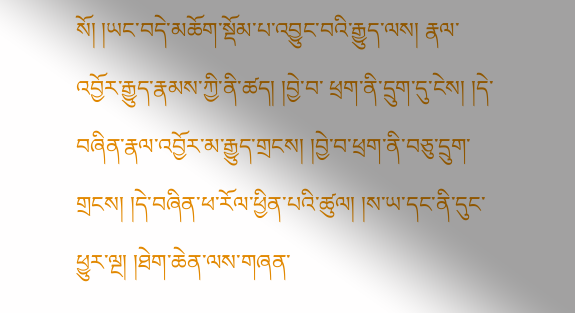སོ། །ཡང་བདེ་མཆོག་སྡོམ་པ་འབྱུང་བའི་རྒྱུད་ལས། རྣལ་འབྱོར་རྒྱུད་རྣམས་ཀྱི་ནི་ཚད། །བྱེ་བ་ ཕྲག་ནི་དྲུག་དུ་ངེས། །དེ་བཞིན་རྣལ་འབྱོར་མ་རྒྱུད་གྲངས། །བྱེ་བ་ཕྲག་ནི་བཅུ་དྲུག་གྲངས། །དེ་བཞིན་ཕ་རོལ་ཕྱིན་པའི་ཚུལ། །ས་ཡ་དང་ནི་དུང་ཕྱུར་ལྔ། །ཐེག་ཆེན་ལས་གཞན་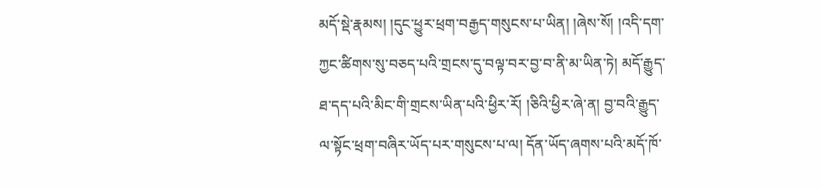མདོ་སྡེ་རྣམས། །དུང་ཕྱུར་ཕྲག་བརྒྱད་གསུངས་པ་ཡིན། །ཞེས་སོ། །འདི་དག་ ཀྱང་ཚིགས་སུ་བཅད་པའི་གྲངས་དུ་བལྟ་བར་བྱ་བ་ནི་མ་ཡིན་ཏེ། མདོ་རྒྱུད་ཐ་དད་པའི་མིང་གི་གྲངས་ཡིན་པའི་ཕྱིར་རོ། །ཅིའི་ཕྱིར་ཞེ་ན། བྱ་བའི་རྒྱུད་ལ་སྟོང་ཕྲག་བཞིར་ཡོད་པར་གསུངས་པ་ལ། དོན་ཡོད་ཞགས་པའི་མདོ་ཁོ་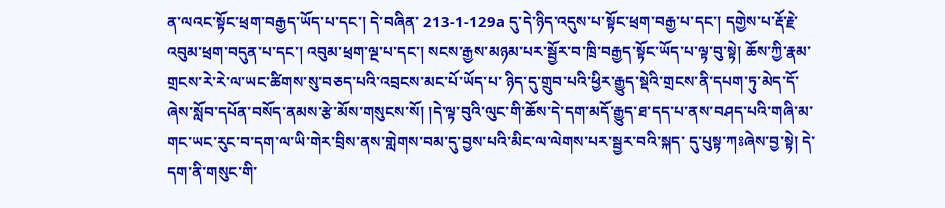ན་ལའང་སྟོང་ཕྲག་བརྒྱད་ཡོད་པ་དང་། དེ་བཞིན་ 213-1-129a དུ་དེ་ཉིད་འདུས་པ་སྟོང་ཕྲག་བརྒྱ་པ་དང་། དགྱེས་པ་རྡོ་རྗེ་འབུམ་ཕྲག་བདུན་པ་དང་། འབུམ་ཕྲག་ལྔ་པ་དང་། སངས་རྒྱས་མཉམ་པར་སྦྱོར་བ་ཁྲི་བརྒྱད་སྟོང་ཡོད་པ་ལྟ་བུ་སྟེ། ཆོས་ཀྱི་རྣམ་གྲངས་རེ་རེ་ལ་ཡང་ཚིགས་སུ་བཅད་པའི་འབྲངས་མང་པོ་ཡོད་པ་ ཉིད་དུ་གྲུབ་པའི་ཕྱིར་རྒྱུད་སྡེའི་གྲངས་ནི་དཔག་ཏུ་མེད་དོ་ཞེས་སློབ་དཔོན་བསོད་ནམས་རྩེ་མོས་གསུངས་སོ། །དེ་ལྟ་བུའི་ལུང་གི་ཆོས་དེ་དག་མདོ་རྒྱུད་ཐ་དད་པ་ནས་བཤད་པའི་གཞི་མ་གང་ཡང་རུང་བ་དག་ལ་ཡི་གེར་བྲིས་ནས་གླེགས་བམ་དུ་བྱས་པའི་མིང་ལ་ལེགས་པར་སྦྱར་བའི་སྐད་ དུ་པུསྟ་ཀཿཞེས་བྱ་སྟེ། དེ་དག་ནི་གསུང་གི་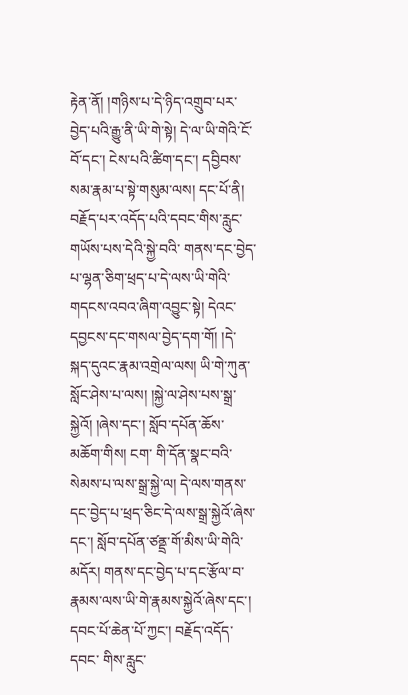རྟེན་ནོ། །གཉིས་པ་དེ་ཉིད་འགྲུབ་པར་བྱེད་པའི་རྒྱུ་ནི་ཡི་གེ་སྟེ། དེ་ལ་ཡི་གེའི་ངོ་བོ་དང་། ངེས་པའི་ཚིག་དང་། དབྱིབས་སམ་རྣམ་པ་སྟེ་གསུམ་ལས། དང་པོ་ནི། བརྗོད་པར་འདོད་པའི་དབང་གིས་རླུང་གཡོས་པས་དེའི་སྐྱེ་བའི་ གནས་དང་བྱེད་པ་ལྷན་ཅིག་ཕྲད་པ་དེ་ལས་ཡི་གེའི་གདངས་འབའ་ཞིག་འབྱུང་སྟེ། དེའང་དབྱངས་དང་གསལ་བྱེད་དག་གོ། །དེ་སྐད་དུའང་རྣམ་འགྲེལ་ལས། ཡི་གེ་ཀུན་སློང་ཤེས་པ་ལས། །སྐྱེ་ལ་ཤེས་པས་སྒྲ་སྐྱེའོ། །ཞེས་དང་། སློབ་དཔོན་ཆོས་མཆོག་གིས། ངག་ གི་དོན་སྣང་བའི་སེམས་པ་ལས་སྒྲ་སྐྱེ་ལ། དེ་ལས་གནས་དང་བྱེད་པ་ཕྲད་ཅིང་དེ་ལས་སྒྲ་སྐྱེའོ་ཞེས་དང་། སློབ་དཔོན་ཙནྡྲ་གོ་མིས་ཡི་གེའི་མདོར། གནས་དང་བྱེད་པ་དང་རྩོལ་བ་རྣམས་ལས་ཡི་གེ་རྣམས་སྐྱེའོ་ཞེས་དང་། དབང་པོ་ཆེན་པོ་ཀྱང་། བརྗོད་འདོད་དབང་ གིས་རླུང་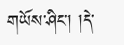གཡོས་ཤིང་། །དེ་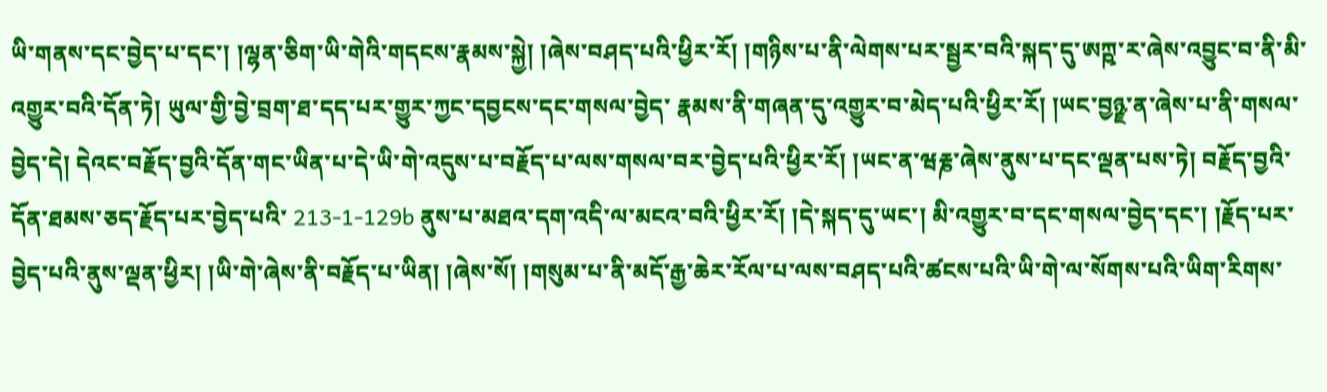ཡི་གནས་དང་བྱེད་པ་དང་། །ལྷན་ཅིག་ཡི་གེའི་གདངས་རྣམས་སྐྱེ། །ཞེས་བཤད་པའི་ཕྱིར་རོ། །གཉིས་པ་ནི་ལེགས་པར་སྦྱར་བའི་སྐད་དུ་ཨཀྵ་ར་ཞེས་འབྱུང་བ་ནི་མི་འགྱུར་བའི་དོན་ཏེ། ཡུལ་གྱི་བྱེ་བྲག་ཐ་དད་པར་གྱུར་ཀྱང་དབྱངས་དང་གསལ་བྱེད་ རྣམས་ནི་གཞན་དུ་འགྱུར་བ་མེད་པའི་ཕྱིར་རོ། །ཡང་བྱཉྫ་ན་ཞེས་པ་ནི་གསལ་བྱེད་དེ། དེའང་བརྗོད་བྱའི་དོན་གང་ཡིན་པ་དེ་ཡི་གེ་འདུས་པ་བརྗོད་པ་ལས་གསལ་བར་བྱེད་པའི་ཕྱིར་རོ། །ཡང་ན་ཝརྞ་ཞེས་ནུས་པ་དང་ལྡན་པས་ཏེ། བརྗོད་བྱའི་དོན་ཐམས་ཅད་རྗོད་པར་བྱེད་པའི་ 213-1-129b ནུས་པ་མཐའ་དག་འདི་ལ་མངའ་བའི་ཕྱིར་རོ། །དེ་སྐད་དུ་ཡང་། མི་འགྱུར་བ་དང་གསལ་བྱེད་དང་། །རྗོད་པར་བྱེད་པའི་ནུས་ལྡན་ཕྱིར། །ཡི་གེ་ཞེས་ནི་བརྗོད་པ་ཡིན། །ཞེས་སོ། །གསུམ་པ་ནི་མདོ་རྒྱ་ཆེར་རོལ་པ་ལས་བཤད་པའི་ཚངས་པའི་ཡི་གེ་ལ་སོགས་པའི་ཡིག་རིགས་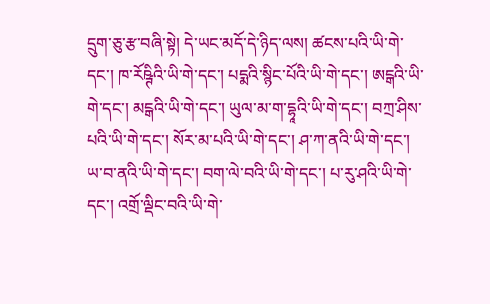དྲུག་ཅུ་རྩ་བཞི་སྟེ། དེ་ཡང་མདོ་དེ་ཉིད་ལས། ཚངས་པའི་ཡི་གེ་དང་། ཁ་རོཥྚིའི་ཡི་གེ་དང་། པདྨའི་སྙིང་པོའི་ཡི་གེ་དང་། ཨངྒའི་ཡི་གེ་དང་། མངྒའི་ཡི་གེ་དང་། ཡུལ་མ་ག་དྷཱའི་ཡི་གེ་དང་། བཀྲ་ཤིས་པའི་ཡི་གེ་དང་། སོར་མ་པའི་ཡི་གེ་དང་། ཤ་ཀ་ནའི་ཡི་གེ་དང་། ཡ་བ་ནའི་ཡི་གེ་དང་། བག་ལེ་བའི་ཡི་གེ་དང་། པ་རུ་ཤའི་ཡི་གེ་དང་། འགྲོ་ལྡིང་བའི་ཡི་གེ་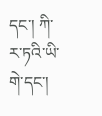དང་། ཀི་ར་ཏའི་ཡི་གེ་དང་།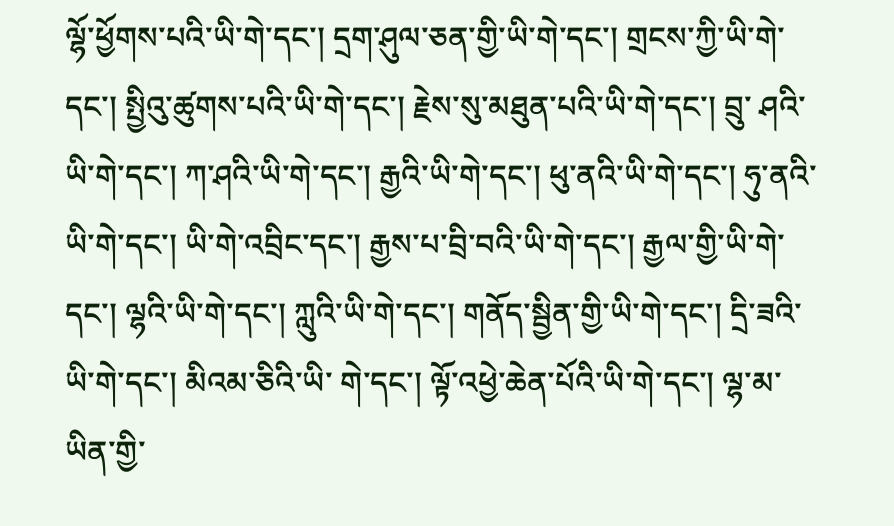ལྷོ་ཕྱོགས་པའི་ཡི་གེ་དང་། དྲག་ཤུལ་ཅན་གྱི་ཡི་གེ་དང་། གྲངས་ཀྱི་ཡི་གེ་དང་། སྤྱིའུ་ཚུགས་པའི་ཡི་གེ་དང་། རྗེས་སུ་མཐུན་པའི་ཡི་གེ་དང་། བྲུ་ ཤའི་ཡི་གེ་དང་། ཀ་ཤའི་ཡི་གེ་དང་། རྒྱའི་ཡི་གེ་དང་། ཕུ་ནའི་ཡི་གེ་དང་། ཧུ་ནའི་ཡི་གེ་དང་། ཡི་གེ་འབྲིང་དང་། རྒྱས་པ་བྲི་བའི་ཡི་གེ་དང་། རྒྱལ་གྱི་ཡི་གེ་དང་། ལྷའི་ཡི་གེ་དང་། ཀླུའི་ཡི་གེ་དང་། གནོད་སྦྱིན་གྱི་ཡི་གེ་དང་། དྲི་ཟའི་ཡི་གེ་དང་། མིའམ་ཅིའི་ཡི་ གེ་དང་། ལྟོ་འཕྱེ་ཆེན་པོའི་ཡི་གེ་དང་། ལྷ་མ་ཡིན་གྱི་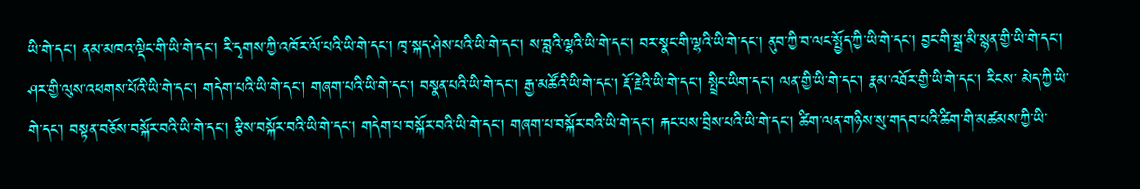ཡི་གེ་དང་། ནམ་མཁའ་ལྡིང་གི་ཡི་གེ་དང་། རི་དྭགས་ཀྱི་འཁོར་ལོ་པའི་ཡི་གེ་དང་། ཁྭ་སྐད་ཤེས་པའི་ཡི་གེ་དང་། ས་བླའི་ལྷའི་ཡི་གེ་དང་། བར་སྣང་གི་ལྷའི་ཡི་གེ་དང་། ནུབ་ཀྱི་བ་ལང་སྤྱོད་ཀྱི་ཡི་གེ་དང་། བྱང་གི་སྒྲ་མི་སྙན་གྱི་ཡི་གེ་དང་། ཤར་གྱི་ལུས་འཕགས་པོའི་ཡི་གེ་དང་། གདེག་པའི་ཡི་གེ་དང་། གཞག་པའི་ཡི་གེ་དང་། བསྣན་པའི་ཡི་གེ་དང་། རྒྱ་མཚོའི་ཡི་གེ་དང་། རྡོ་རྗེའི་ཡི་གེ་དང་། སྤྲིང་ཡིག་དང་། ལན་གྱི་ཡི་གེ་དང་། རྣམ་འཐོར་གྱི་ཡི་གེ་དང་། རིངས་ མེད་ཀྱི་ཡི་གེ་དང་། བསྟན་བཅོས་བསྐོར་བའི་ཡི་གེ་དང་། རྩིས་བསྐོར་བའི་ཡི་གེ་དང་། གདེག་པ་བསྐོར་བའི་ཡི་གེ་དང་། གཞག་པ་བསྐོར་བའི་ཡི་གེ་དང་། རྐང་པས་བྲིས་པའི་ཡི་གེ་དང་། ཚིག་ལན་གཉིས་སུ་གདབ་པའི་ཚིག་གི་མཚམས་ཀྱི་ཡི་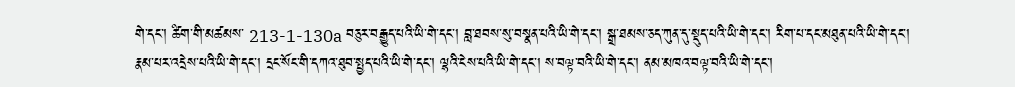གེ་དང་། ཚིག་གི་མཚམས་ 213-1-130a བཅུར་བརྒྱུད་པའི་ཡི་གེ་དང་། བླ་ཐབས་སུ་བསྣན་པའི་ཡི་གེ་དང་། སྒྲ་ཐམས་ཅད་ཀུན་དུ་སྡུད་པའི་ཡི་གེ་དང་། རིག་པ་དང་མཐུན་པའི་ཡི་གེ་དང་། རྣམ་པར་འདྲེས་པའི་ཡི་གེ་དང་། དྲང་སོང་གི་དཀའ་ཐུབ་སྤྱད་པའི་ཡི་གེ་དང་། ལྷའི་ངེས་པའི་ཡི་གེ་དང་། ས་བལྟ་བའི་ཡི་གེ་དང་། ནམ་མཁའ་བལྟ་བའི་ཡི་གེ་དང་།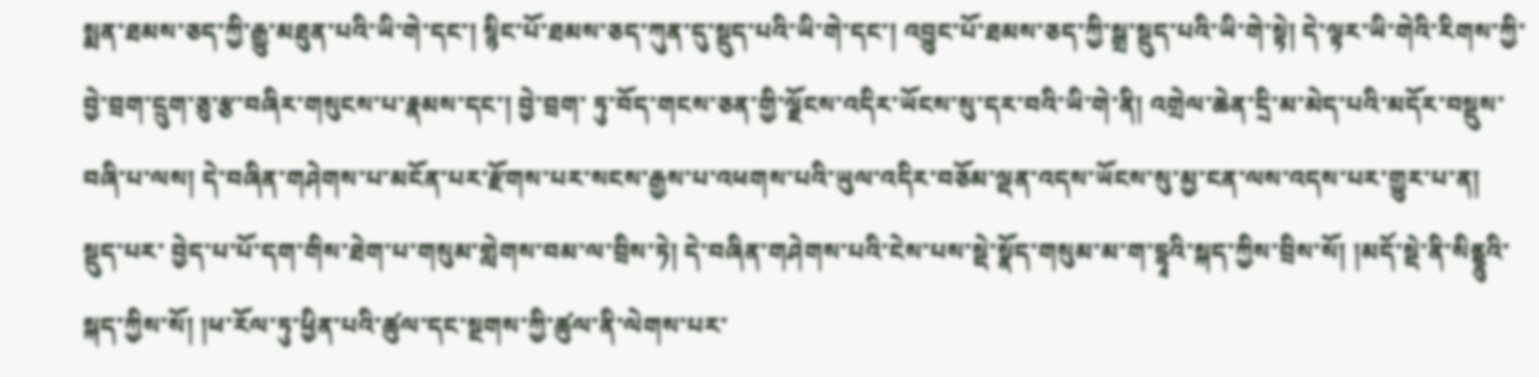སྨན་ཐམས་ཅད་ཀྱི་རྒྱུ་མཐུན་པའི་ཡི་གེ་དང་། སྙིང་པོ་ཐམས་ཅད་ཀུན་དུ་སྡུད་པའི་ཡི་གེ་དང་། འབྱུང་པོ་ཐམས་ཅད་ཀྱི་སྒྲ་སྡུད་པའི་ཡི་གེ་སྟེ། དེ་ལྟར་ཡི་གེའི་རིགས་ཀྱི་བྱེ་བྲག་དྲུག་ཅུ་རྩ་བཞིར་གསུངས་པ་རྣམས་དང་། བྱེ་བྲག་ ཏུ་བོད་གངས་ཅན་གྱི་ལྗོངས་འདིར་ཡོངས་སུ་དར་བའི་ཡི་གེ་ནི། འགྲེལ་ཆེན་དྲི་མ་མེད་པའི་མདོར་བསྡུས་བཞི་པ་ལས། དེ་བཞིན་གཤེགས་པ་མངོན་པར་རྫོགས་པར་སངས་རྒྱས་པ་འཕགས་པའི་ཡུལ་འདིར་བཅོམ་ལྡན་འདས་ཡོངས་སུ་མྱ་ངན་ལས་འདས་པར་གྱུར་པ་ན། སྡུད་པར་ བྱེད་པ་པོ་དག་གིས་ཐེག་པ་གསུམ་གླེགས་བམ་ལ་བྲིས་ཏེ། དེ་བཞིན་གཤེགས་པའི་ངེས་པས་སྡེ་སྣོད་གསུམ་མ་ག་དྷཱའི་སྐད་ཀྱིས་བྲིས་སོ། །མདོ་སྡེ་ནི་སིནྡྷུའི་སྐད་ཀྱིས་སོ། །ཕ་རོལ་ཏུ་ཕྱིན་པའི་ཚུལ་དང་སྔགས་ཀྱི་ཚུལ་ནི་ལེགས་པར་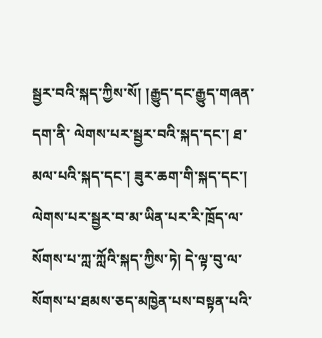སྦྱར་བའི་སྐད་ཀྱིས་སོ། །རྒྱུད་དང་རྒྱུད་གཞན་དག་ནི་ ལེགས་པར་སྦྱར་བའི་སྐད་དང་། ཐ་མལ་པའི་སྐད་དང་། ཟུར་ཆག་གི་སྐད་དང་། ལེགས་པར་སྦྱར་བ་མ་ཡིན་པར་རི་ཁྲོད་ལ་སོགས་པ་ཀླ་ཀློའི་སྐད་ཀྱིས་ཏེ། དེ་ལྟ་བུ་ལ་སོགས་པ་ཐམས་ཅད་མཁྱེན་པས་བསྟན་པའི་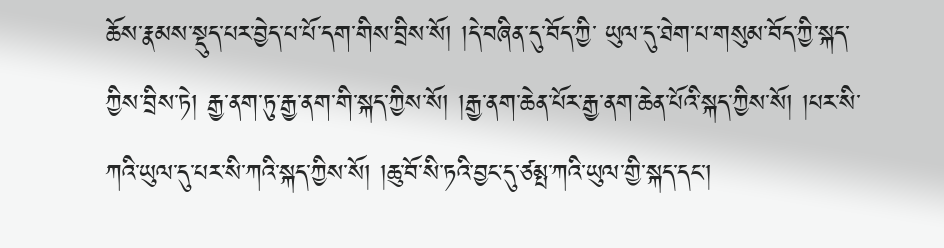ཆོས་རྣམས་སྡུད་པར་བྱེད་པ་པོ་དག་གིས་བྲིས་སོ། །དེ་བཞིན་དུ་བོད་ཀྱི་ ཡུལ་དུ་ཐེག་པ་གསུམ་བོད་ཀྱི་སྐད་ཀྱིས་བྲིས་ཏེ། རྒྱ་ནག་ཏུ་རྒྱ་ནག་གི་སྐད་ཀྱིས་སོ། །རྒྱ་ནག་ཆེན་པོར་རྒྱ་ནག་ཆེན་པོའི་སྐད་ཀྱིས་སོ། །པར་སི་ཀའི་ཡུལ་དུ་པར་སི་ཀའི་སྐད་ཀྱིས་སོ། །ཆུ་བོ་སི་ཏའི་བྱང་དུ་ཙམྤ་ཀའི་ཡུལ་གྱི་སྐད་དང་།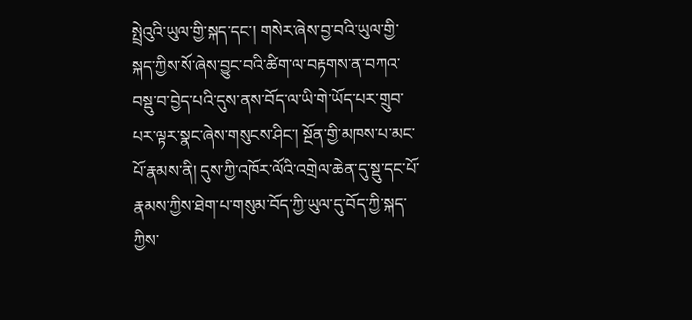སྤྲེའུའི་ཡུལ་གྱི་སྐད་དང་། གསེར་ཞེས་བྱ་བའི་ཡུལ་གྱི་ སྐད་ཀྱིས་སོ་ཞེས་བྱུང་བའི་ཚིག་ལ་བརྟགས་ན་བཀའ་བསྡུ་བ་བྱེད་པའི་དུས་ནས་བོད་ལ་ཡི་གེ་ཡོད་པར་གྲུབ་པར་ལྟར་སྣང་ཞེས་གསུངས་ཤིང་། སྔོན་གྱི་མཁས་པ་མང་པོ་རྣམས་ནི། དུས་ཀྱི་འཁོར་ལོའི་འགྲེལ་ཆེན་དུ་སྡུ་དང་པོ་རྣམས་ཀྱིས་ཐེག་པ་གསུམ་བོད་ཀྱི་ཡུལ་དུ་བོད་ཀྱི་སྐད་ཀྱིས་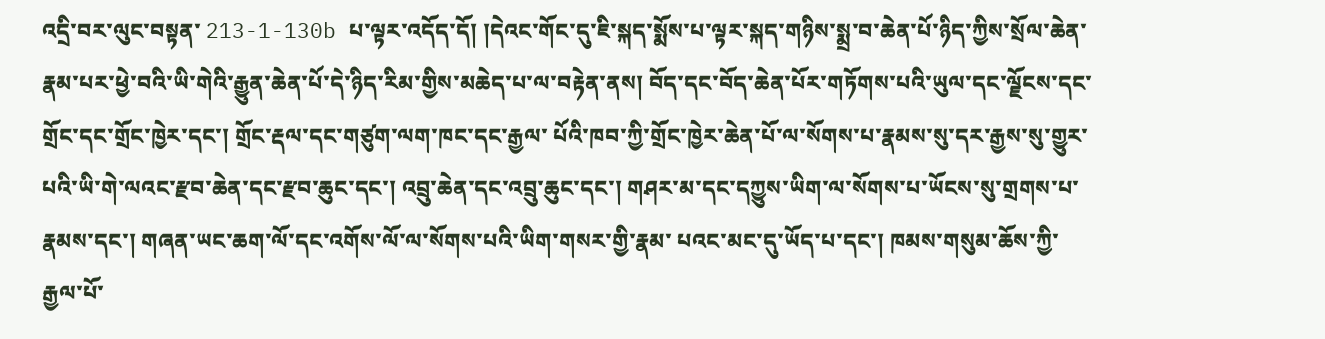འདྲི་བར་ལུང་བསྟན་ 213-1-130b པ་ལྟར་འདོད་དོ། །དེའང་གོང་དུ་ཇི་སྐད་སྨོས་པ་ལྟར་སྐད་གཉིས་སྨྲ་བ་ཆེན་པོ་ཉིད་ཀྱིས་སྲོལ་ཆེན་རྣམ་པར་ཕྱེ་བའི་ཡི་གེའི་རྒྱུན་ཆེན་པོ་དེ་ཉིད་རིམ་གྱིས་མཆེད་པ་ལ་བརྟེན་ནས། བོད་དང་བོད་ཆེན་པོར་གཏོགས་པའི་ཡུལ་དང་ལྗོངས་དང་གྲོང་དང་གྲོང་ཁྱེར་དང་། གྲོང་རྡལ་དང་གཙུག་ལག་ཁང་དང་རྒྱལ་ པོའི་ཁབ་ཀྱི་གྲོང་ཁྱེར་ཆེན་པོ་ལ་སོགས་པ་རྣམས་སུ་དར་རྒྱས་སུ་གྱུར་པའི་ཡི་གེ་ལའང་རྫབ་ཆེན་དང་རྫབ་ཆུང་དང་། འབྲུ་ཆེན་དང་འབྲུ་ཆུང་དང་། གཤར་མ་དང་དཀྱུས་ཡིག་ལ་སོགས་པ་ཡོངས་སུ་གྲགས་པ་རྣམས་དང་། གཞན་ཡང་ཆག་ལོ་དང་འགོས་ལོ་ལ་སོགས་པའི་ཡིག་གསར་གྱི་རྣམ་ པའང་མང་དུ་ཡོད་པ་དང་། ཁམས་གསུམ་ཆོས་ཀྱི་རྒྱལ་པོ་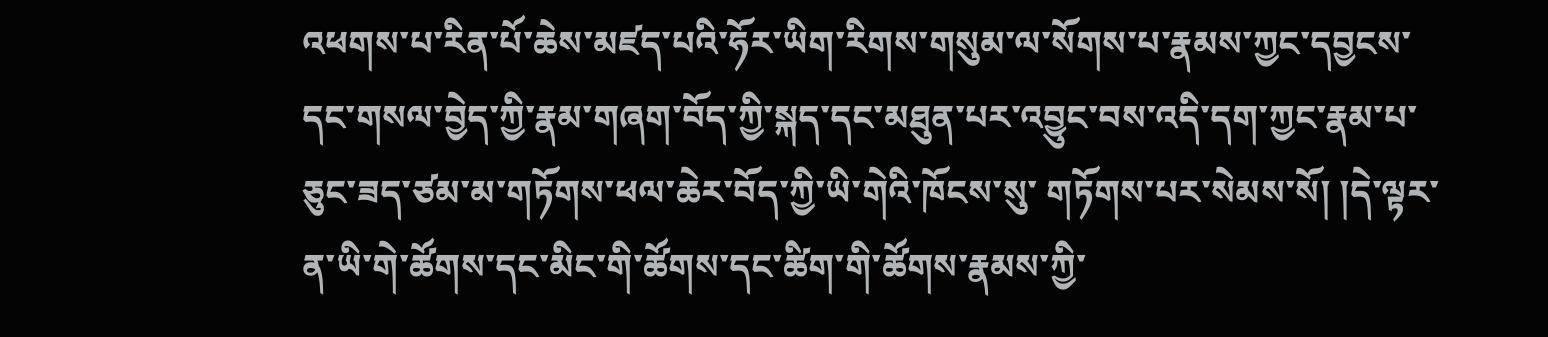འཕགས་པ་རིན་པོ་ཆེས་མཛད་པའི་ཧོར་ཡིག་རིགས་གསུམ་ལ་སོགས་པ་རྣམས་ཀྱང་དབྱངས་དང་གསལ་བྱེད་ཀྱི་རྣམ་གཞག་བོད་ཀྱི་སྐད་དང་མཐུན་པར་འབྱུང་བས་འདི་དག་ཀྱང་རྣམ་པ་ཅུང་ཟད་ཙམ་མ་གཏོགས་ཕལ་ཆེར་བོད་ཀྱི་ཡི་གེའི་ཁོངས་སུ་ གཏོགས་པར་སེམས་སོ། །དེ་ལྟར་ན་ཡི་གེ་ཚོགས་དང་མིང་གི་ཚོགས་དང་ཚིག་གི་ཚོགས་རྣམས་ཀྱི་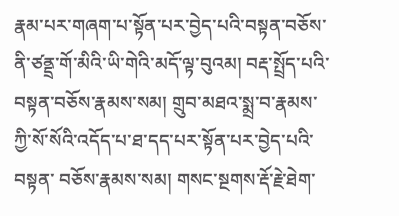རྣམ་པར་གཞག་པ་སྟོན་པར་བྱེད་པའི་བསྟན་བཅོས་ནི་ཙནྡྲ་གོ་མིའི་ཡི་གེའི་མདོ་ལྟ་བུའམ། བརྡ་སྤྲོད་པའི་བསྟན་བཅོས་རྣམས་སམ། གྲུབ་མཐའ་སྨྲ་བ་རྣམས་ཀྱི་སོ་སོའི་འདོད་པ་ཐ་དད་པར་སྟོན་པར་བྱེད་པའི་བསྟན་ བཅོས་རྣམས་སམ། གསང་སྔགས་རྡོ་རྗེ་ཐེག་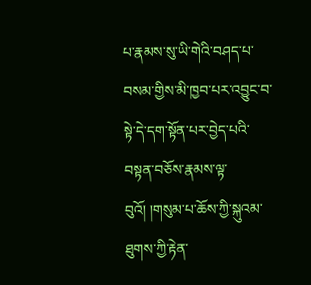པ་རྣམས་སུ་ཡི་གེའི་བཤད་པ་བསམ་གྱིས་མི་ཁྱབ་པར་འབྱུང་བ་སྟེ་དེ་དག་སྟོན་པར་བྱེད་པའི་བསྟན་བཅོས་རྣམས་ལྟ་བུའོ། །གསུམ་པ་ཆོས་ཀྱི་སྐུའམ་ཐུགས་ཀྱི་རྟེན་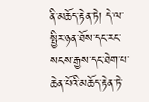ནི་མཆོད་རྟེན་ཏེ། དེ་ལ་སྤྱིར་ཉན་ཐོས་དང་རང་སངས་རྒྱས་དང་ཐེག་པ་ཆེན་པོའི་མཆོད་རྟེན་ཏེ་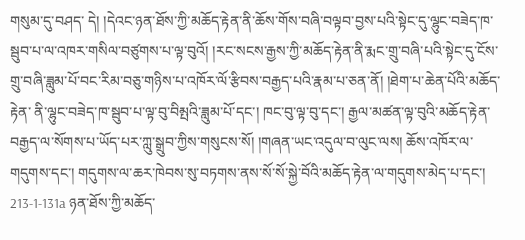གསུམ་དུ་བཤད་ དེ། །དེའང་ཉན་ཐོས་ཀྱི་མཆོད་རྟེན་ནི་ཆོས་གོས་བཞི་བལྟབ་བྱས་པའི་སྟེང་དུ་ལྷུང་བཟེད་ཁ་སྦུབ་པ་ལ་འཁར་གསིལ་བཙུགས་པ་ལྟ་བུའོ། །རང་སངས་རྒྱས་ཀྱི་མཆོད་རྟེན་ནི་རྨང་གྲུ་བཞི་པའི་སྟེང་དུ་ངོས་གྲུ་བཞི་ཟླུམ་པོ་བང་རིམ་བཅུ་གཉིས་པ་འཁོར་ལོ་རྩིབས་བརྒྱད་པའི་རྣམ་པ་ཅན་ནོ། །ཐེག་པ་ཆེན་པོའི་མཆོད་རྟེན་ ནི་ལྷུང་བཟེད་ཁ་སྦུབ་པ་ལྟ་བུ་བིམྤའི་ཟླུམ་པོ་དང་། ཁང་བུ་ལྟ་བུ་དང་། རྒྱལ་མཚན་ལྟ་བུའི་མཆོད་རྟེན་བརྒྱད་ལ་སོགས་པ་ཡོད་པར་ཀླུ་སྒྲུབ་ཀྱིས་གསུངས་སོ། །གཞན་ཡང་འདུལ་བ་ལུང་ལས། ཆོས་འཁོར་ལ་གདུགས་དང་། གདུགས་ལ་ཆར་ཁེབས་སུ་བཏགས་ནས་སོ་སོ་སྐྱེ་བོའི་མཆོད་རྟེན་ལ་གདུགས་མེད་པ་དང་། 213-1-131a ཉན་ཐོས་ཀྱི་མཆོད་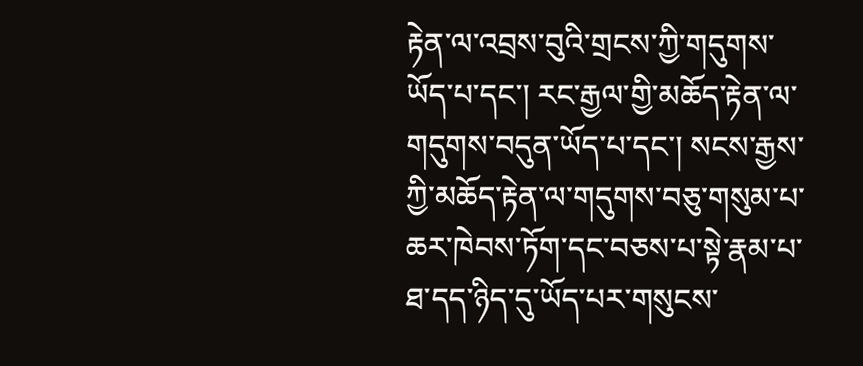རྟེན་ལ་འབྲས་བུའི་གྲངས་ཀྱི་གདུགས་ཡོད་པ་དང་། རང་རྒྱལ་གྱི་མཆོད་རྟེན་ལ་གདུགས་བདུན་ཡོད་པ་དང་། སངས་རྒྱས་ཀྱི་མཆོད་རྟེན་ལ་གདུགས་བཅུ་གསུམ་པ་ཆར་ཁེབས་ཏོག་དང་བཅས་པ་སྟེ་རྣམ་པ་ཐ་དད་ཉིད་དུ་ཡོད་པར་གསུངས་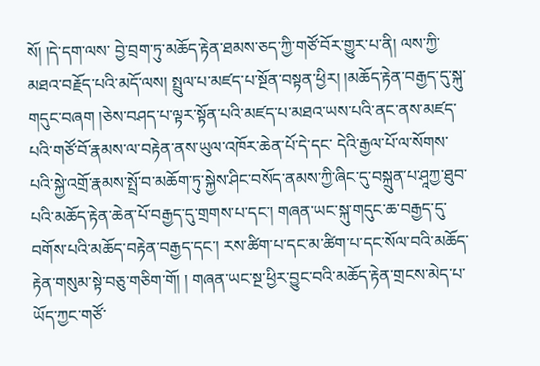སོ། །དེ་དག་ལས་ བྱེ་བྲག་ཏུ་མཆོད་རྟེན་ཐམས་ཅད་ཀྱི་གཙོ་བོར་གྱུར་པ་ནི། ལས་ཀྱི་མཐའ་བརྗོད་པའི་མདོ་ལས། སྤྲུལ་པ་མཛད་པ་སྔོན་བསྟན་ཕྱིར། །མཆོད་རྟེན་བརྒྱད་དུ་སྐུ་གདུང་བཞག །ཅེས་བཤད་པ་ལྟར་སྟོན་པའི་མཛད་པ་མཐའ་ཡས་པའི་ནང་ནས་མཛད་པའི་གཙོ་བོ་རྣམས་ལ་བརྟེན་ནས་ཡུལ་འཁོར་ཆེན་པོ་དེ་དང་ དེའི་རྒྱལ་པོ་ལ་སོགས་པའི་སྐྱེ་འགྲོ་རྣམས་སྤྲོ་བ་མཆོག་ཏུ་སྐྱེས་ཤིང་བསོད་ནམས་ཀྱི་ཞིང་དུ་བསྐྲུན་པ་ཤཱཀྱ་ཐུབ་པའི་མཆོད་རྟེན་ཆེན་པོ་བརྒྱད་དུ་གྲགས་པ་དང་། གཞན་ཡང་སྐུ་གདུང་ཆ་བརྒྱད་དུ་བགོས་པའི་མཆོད་བརྟེན་བརྒྱད་དང་། རས་ཚིག་པ་དང་མ་ཚིག་པ་དང་སོལ་བའི་མཆོད་རྟེན་གསུམ་སྟེ་བཅུ་གཅིག་གོ། ། གཞན་ཡང་སྔ་ཕྱིར་བྱུང་བའི་མཆོད་རྟེན་གྲངས་མེད་པ་ཡོད་ཀྱང་གཙོ་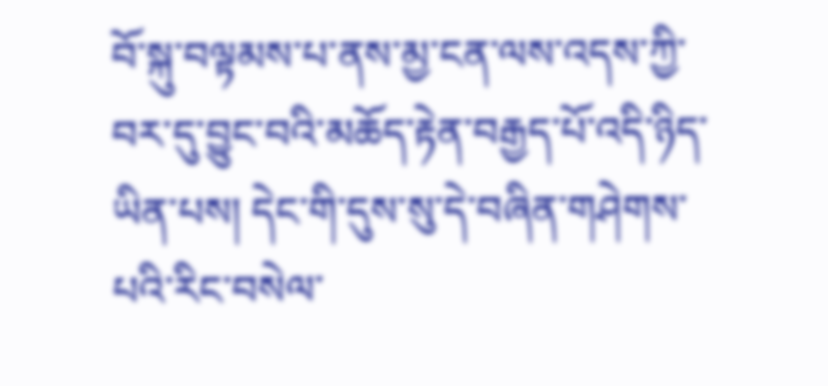བོ་སྐུ་བལྟམས་པ་ནས་མྱ་ངན་ལས་འདས་ཀྱི་བར་དུ་བྱུང་བའི་མཆོད་རྟེན་བརྒྱད་པོ་འདི་ཉིད་ཡིན་པས། དེང་གི་དུས་སུ་དེ་བཞིན་གཤེགས་པའི་རིང་བསེལ་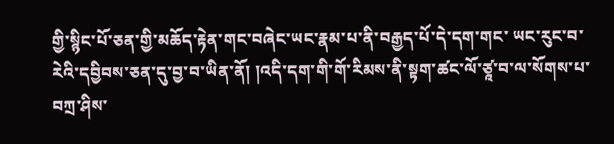གྱི་སྙིང་པོ་ཅན་གྱི་མཆོད་རྟེན་གང་བཞེང་ཡང་རྣམ་པ་ནི་བརྒྱད་པོ་དེ་དག་གང་ ཡང་རུང་བ་རེའི་དབྱིབས་ཅན་དུ་བྱ་བ་ཡིན་ནོ། །འདི་དག་གི་གོ་རིམས་ནི་སྟག་ཚང་ལོ་ཙཱ་བ་ལ་སོགས་པ་བཀྲ་ཤིས་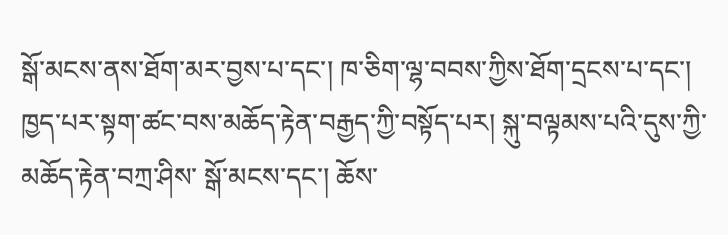སྒོ་མངས་ནས་ཐོག་མར་བྱས་པ་དང་། ཁ་ཅིག་ལྷ་བབས་ཀྱིས་ཐོག་དྲངས་པ་དང་། ཁྱད་པར་སྟག་ཚང་བས་མཆོད་རྟེན་བརྒྱད་ཀྱི་བསྟོད་པར། སྐུ་བལྟམས་པའི་དུས་ཀྱི་མཆོད་རྟེན་བཀྲ་ཤིས་ སྒོ་མངས་དང་། ཆོས་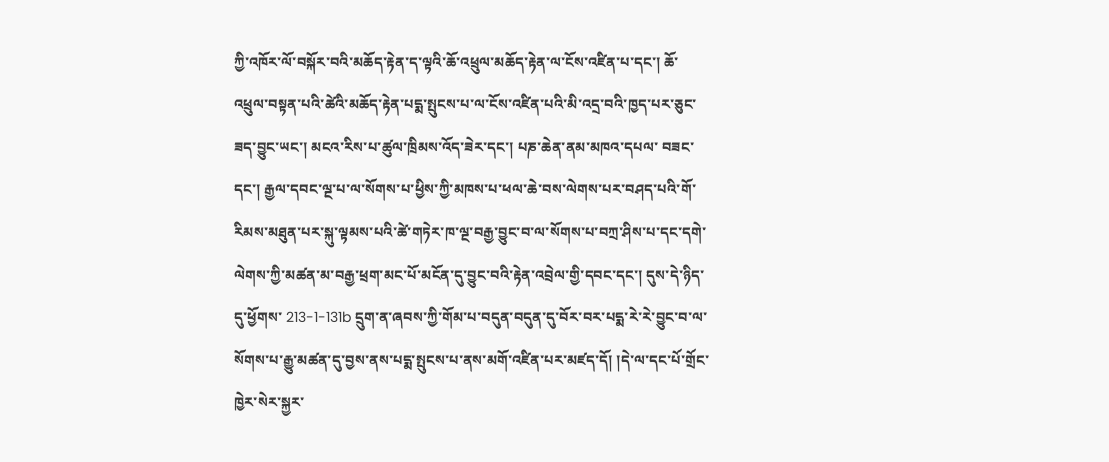ཀྱི་འཁོར་ལོ་བསྐོར་བའི་མཆོད་རྟེན་ད་ལྟའི་ཆོ་འཕྲུལ་མཆོད་རྟེན་ལ་ངོས་འཛིན་པ་དང་། ཆོ་འཕྲུལ་བསྟན་པའི་ཚེའི་མཆོད་རྟེན་པདྨ་སྤུངས་པ་ལ་ངོས་འཛིན་པའི་མི་འདྲ་བའི་ཁྱད་པར་ཅུང་ཟད་བྱུང་ཡང་། མངའ་རིས་པ་ཚུལ་ཁྲིམས་འོད་ཟེར་དང་། པཎ་ཆེན་ནམ་མཁའ་དཔལ་ བཟང་དང་། རྒྱལ་དབང་ལྔ་པ་ལ་སོགས་པ་ཕྱིས་ཀྱི་མཁས་པ་ཕལ་ཆེ་བས་ལེགས་པར་བཤད་པའི་གོ་རིམས་མཐུན་པར་སྐུ་ལྟམས་པའི་ཚེ་གཏེར་ཁ་ལྔ་བརྒྱ་བྱུང་བ་ལ་སོགས་པ་བཀྲ་ཤིས་པ་དང་དགེ་ལེགས་ཀྱི་མཚན་མ་བརྒྱ་ཕྲག་མང་པོ་མངོན་དུ་བྱུང་བའི་རྟེན་འབྲེལ་གྱི་དབང་དང་། དུས་དེ་ཉིད་དུ་ཕྱོགས་ 213-1-131b དྲུག་ན་ཞབས་ཀྱི་གོམ་པ་བདུན་བདུན་དུ་བོར་བར་པདྨ་རེ་རེ་བྱུང་བ་ལ་སོགས་པ་རྒྱུ་མཚན་དུ་བྱས་ནས་པདྨ་སྤུངས་པ་ནས་མགོ་འཛིན་པར་མཛད་དོ། །དེ་ལ་དང་པོ་གྲོང་ཁྱེར་སེར་སྐྱར་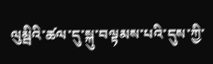ལུམྦིའི་ཚལ་དུ་སྐུ་བལྟམས་པའི་དུས་ཀྱི་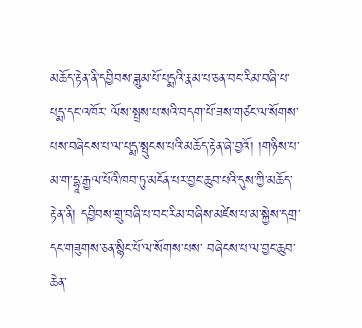མཆོད་རྟེན་ནི་དབྱིབས་ཟླུམ་པོ་པདྨའི་རྣམ་པ་ཅན་བང་རིམ་བཞི་པ་པདྨ་དང་འཁོར་ ལོས་སྤྲས་པ་སའི་བདག་པོ་ཟས་གཙང་ལ་སོགས་པས་བཞེངས་པ་ལ་པདྨ་སྤུངས་པའི་མཆོད་རྟེན་ཞེ་བྱའོ། །གཉིས་པ་མ་ག་དྷཱ་རྒྱལ་པོའི་ཁབ་ཏུ་མངོན་པར་བྱང་ཆུབ་པའི་དུས་ཀྱི་མཆོད་རྟེན་ནི། དབྱིབས་གྲུ་བཞི་པ་བང་རིམ་བཞིས་མཛེས་པ་མ་སྐྱེས་དགྲ་དང་གཟུགས་ཅན་སྙིང་པོ་ལ་སོགས་པས་ བཞེངས་པ་ལ་བྱང་ཆུབ་ཆེན་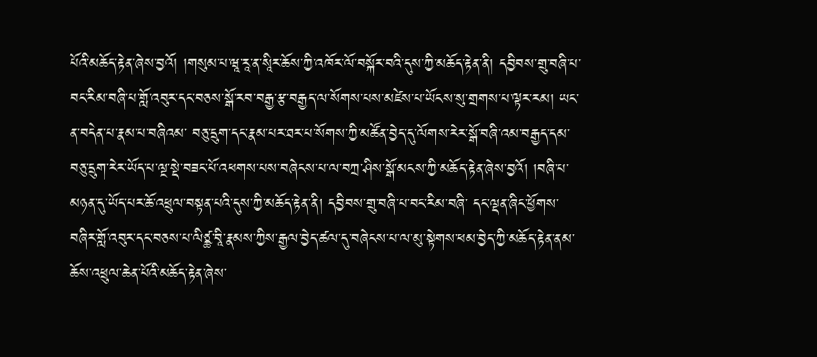པོའི་མཆོད་རྟེན་ཞེས་བྱའོ། །གསུམ་པ་ཝཱ་རཱ་ན་སཱིར་ཆོས་ཀྱི་འཁོར་ལོ་བསྐོར་བའི་དུས་ཀྱི་མཆོད་རྟེན་ནི། དབྱིབས་གྲུ་བཞི་པ་བང་རིམ་བཞི་པ་གློ་འབུར་དང་བཅས་སྒོ་རབ་བརྒྱ་རྩ་བརྒྱད་ལ་སོགས་པས་མཛེས་པ་ཡོངས་སུ་གྲགས་པ་ལྟར་རམ། ཡང་ན་བདེན་པ་རྣམ་པ་བཞིའམ་ བཅུ་དྲུག་དང་རྣམ་པར་ཐར་པ་སོགས་ཀྱི་མཚོན་བྱེད་དུ་ལོགས་རེར་སྒོ་བཞི་འམ་བརྒྱད་དམ་བཅུ་དྲུག་རེར་ཡོད་པ་ལྔ་སྡེ་བཟང་པོ་འཕགས་པས་བཞེངས་པ་ལ་བཀྲ་ཤིས་སྒོ་མངས་ཀྱི་མཆོད་རྟེན་ཞེས་བྱའོ། །བཞི་པ་མཉན་དུ་ཡོད་པར་ཆོ་འཕྲུལ་བསྟན་པའི་དུས་ཀྱི་མཆོད་རྟེན་ནི། དབྱིབས་གྲུ་བཞི་པ་བང་རིམ་བཞི་ དང་ལྡན་ཞིང་ཕྱོགས་བཞིར་གློ་འབུར་དང་བཅས་པ་ལིཙྪ་བཱི་རྣམས་ཀྱིས་རྒྱལ་བྱེད་ཚལ་དུ་བཞེངས་པ་ལ་མུ་སྟེགས་ཕམ་བྱེད་ཀྱི་མཆོད་རྟེན་ནམ་ཆོས་འཕྲུལ་ཆེན་པོའི་མཆོད་རྟེན་ཞེས་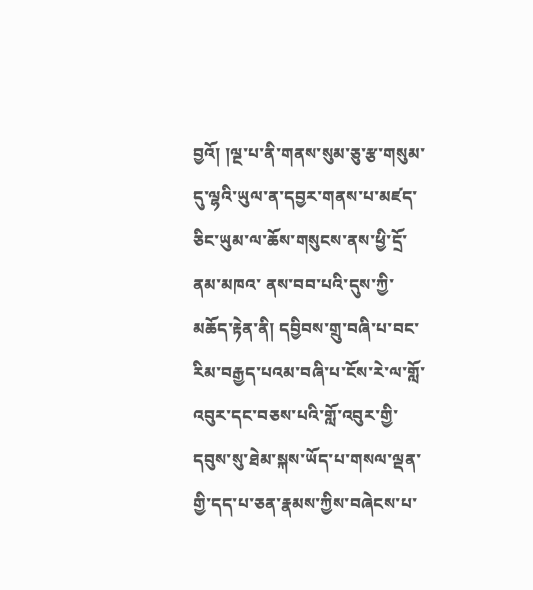བྱའོ། །ལྔ་པ་ནི་གནས་སུམ་ཅུ་རྩ་གསུམ་དུ་ལྷའི་ཡུལ་ན་དབྱར་གནས་པ་མཛད་ཅིང་ཡུམ་ལ་ཆོས་གསུངས་ནས་ཕྱི་དྲོ་ནམ་མཁའ་ ནས་བབ་པའི་དུས་ཀྱི་མཆོད་རྟེན་ནི། དབྱིབས་གྲུ་བཞི་པ་བང་རིམ་བརྒྱད་པའམ་བཞི་པ་ངོས་རེ་ལ་གློ་འབུར་དང་བཅས་པའི་གློ་འབུར་གྱི་དབུས་སུ་ཐེམ་སྐས་ཡོད་པ་གསལ་ལྡན་གྱི་དད་པ་ཅན་རྣམས་ཀྱིས་བཞེངས་པ་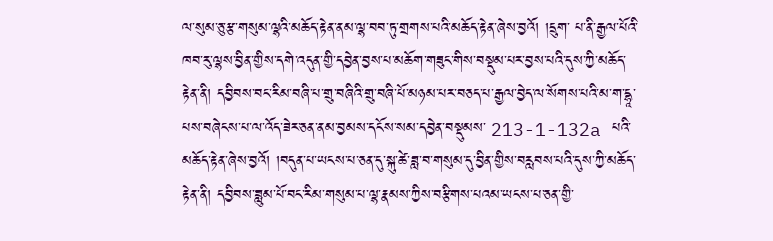ལ་སུམ་ཅུ་རྩ་གསུམ་ལྷའི་མཆོད་རྟེན་ནམ་ལྷ་བབ་ཏུ་གྲགས་པའི་མཆོད་རྟེན་ཞེས་བྱའོ། །དྲུག་ པ་ནི་རྒྱལ་པོའི་ཁབ་རུ་ལྷས་བྱིན་གྱིས་དགེ་འདུན་གྱི་དབྱེན་བྱས་པ་མཆོག་གཟུང་གིས་བསྡུམ་པར་བྱས་པའི་དུས་ཀྱི་མཆོད་རྟེན་ནི། དབྱིབས་བང་རིམ་བཞི་པ་གྲུ་བཞིའི་གྲུ་བཞི་པོ་མཉམ་པར་བཅད་པ་རྒྱལ་བྱེད་ལ་སོགས་པའི་མ་ག་དྷཱ་པས་བཞེངས་པ་ལ་འོད་ཟེར་ཅན་ནམ་བྱམས་དངོས་སམ་དབྱེན་བསྡུམས་ 213-1-132a པའི་མཆོད་རྟེན་ཞེས་བྱའོ། །བདུན་པ་ཡངས་པ་ཅན་དུ་སྐུ་ཚེ་ཟླ་བ་གསུམ་དུ་བྱིན་གྱིས་བརླབས་པའི་དུས་ཀྱི་མཆོད་རྟེན་ནི། དབྱིབས་ཟླུམ་པོ་བང་རིམ་གསུམ་པ་ལྷ་རྣམས་ཀྱིས་བརྩིགས་པའམ་ཡངས་པ་ཅན་གྱི་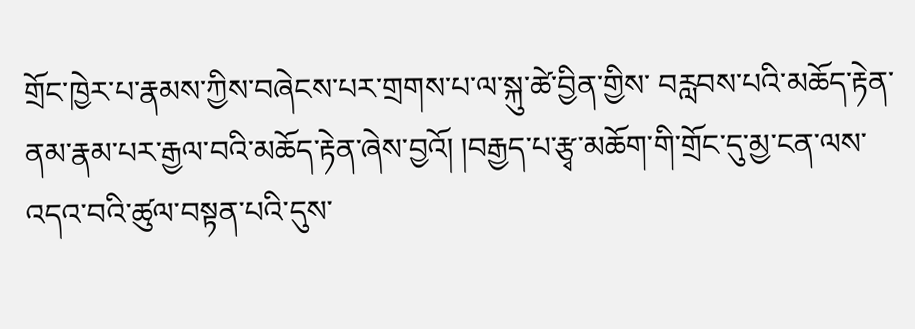གྲོང་ཁྱེར་པ་རྣམས་ཀྱིས་བཞེངས་པར་གྲགས་པ་ལ་སྐུ་ཚེ་བྱིན་གྱིས་ བརླབས་པའི་མཆོད་རྟེན་ནམ་རྣམ་པར་རྒྱལ་བའི་མཆོད་རྟེན་ཞེས་བྱའོ། །བརྒྱད་པ་རྩྭ་མཆོག་གི་གྲོང་དུ་མྱ་ངན་ལས་འདའ་བའི་ཚུལ་བསྟན་པའི་དུས་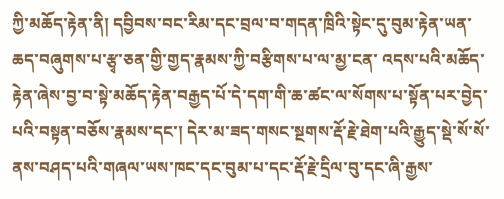ཀྱི་མཆོད་རྟེན་ནི། དབྱིབས་བང་རིམ་དང་བྲལ་བ་གདན་ཁྲིའི་སྟེང་དུ་བུམ་རྟེན་ཡན་ཆད་བཞུགས་པ་རྩྭ་ཅན་གྱི་གྱད་རྣམས་ཀྱི་བརྩིགས་པ་ལ་མྱ་ངན་ འདས་པའི་མཆོད་རྟེན་ཞེས་བྱ་བ་སྟེ་མཆོད་རྟེན་བརྒྱད་པོ་དེ་དག་གི་ཆ་ཚང་ལ་སོགས་པ་སྟོན་པར་བྱེད་པའི་བསྟན་བཅོས་རྣམས་དང་། དེར་མ་ཟད་གསང་སྔགས་རྡོ་རྗེ་ཐེག་པའི་རྒྱུད་སྡེ་སོ་སོ་ནས་བཤད་པའི་གཞལ་ཡས་ཁང་དང་བུམ་པ་དང་རྡོ་རྗེ་དྲིལ་བུ་དང་ཞི་རྒྱས་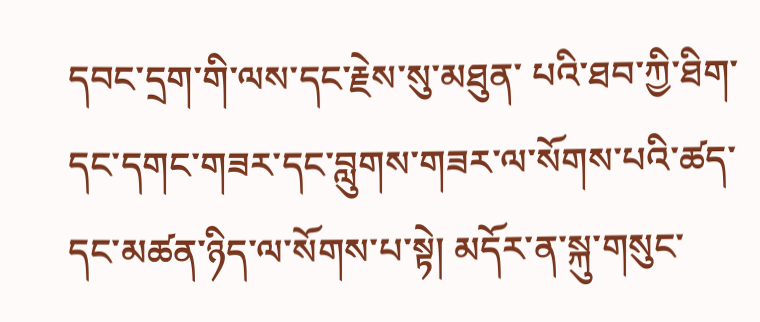དབང་དྲག་གི་ལས་དང་རྗེས་སུ་མཐུན་ པའི་ཐབ་ཀྱི་ཐིག་དང་དགང་གཟར་དང་བླུགས་གཟར་ལ་སོགས་པའི་ཚད་དང་མཚན་ཉིད་ལ་སོགས་པ་སྟེ། མདོར་ན་སྐུ་གསུང་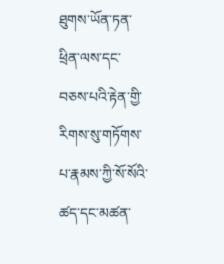ཐུགས་ཡོན་ཏན་ཕྲིན་ལས་དང་བཅས་པའི་རྟེན་གྱི་རིགས་སུ་གཏོགས་པ་རྣམས་ཀྱི་སོ་སོའི་ཚད་དང་མཚན་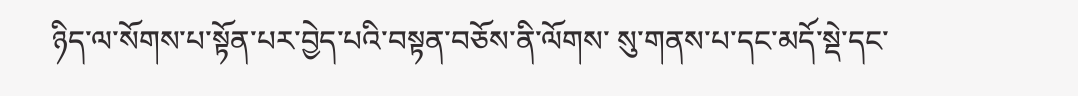ཉིད་ལ་སོགས་པ་སྟོན་པར་བྱེད་པའི་བསྟན་བཅོས་ནི་ལོགས་ སུ་གནས་པ་དང་མདོ་སྡེ་དང་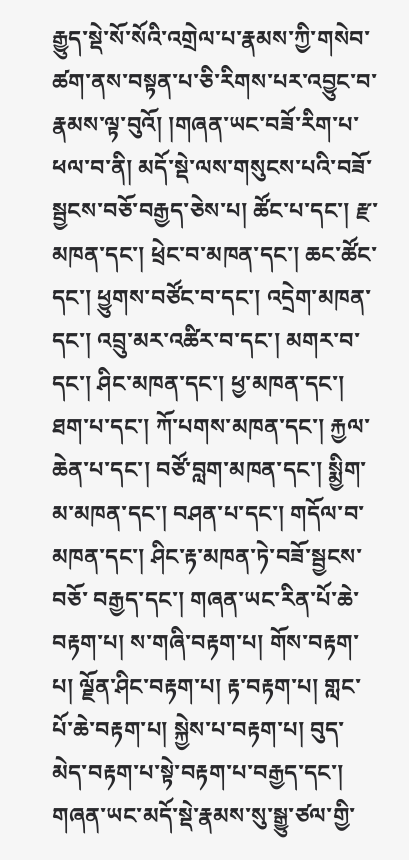རྒྱུད་སྡེ་སོ་སོའི་འགྲེལ་པ་རྣམས་ཀྱི་གསེབ་ཚག་ནས་བསྟན་པ་ཅི་རིགས་པར་འབྱུང་བ་རྣམས་ལྟ་བུའོ། །གཞན་ཡང་བཟོ་རིག་པ་ཕལ་བ་ནི། མདོ་སྡེ་ལས་གསུངས་པའི་བཟོ་སྦྱངས་བཅོ་བརྒྱད་ཅེས་པ། ཚོང་པ་དང་། རྫ་མཁན་དང་། ཕྲེང་བ་མཁན་དང་། ཆང་ཚོང་དང་། ཕྱུགས་བཙོང་བ་དང་། འདྲེག་མཁན་དང་། འབྲུ་མར་འཚིར་བ་དང་། མགར་བ་དང་། ཤིང་མཁན་དང་། ཕྱ་མཁན་དང་། ཐག་པ་དང་། ཀོ་པགས་མཁན་དང་། རྐྱལ་ཆེན་པ་དང་། བཙོ་བླག་མཁན་དང་། སྨྱིག་མ་མཁན་དང་། བཤན་པ་དང་། གདོལ་བ་མཁན་དང་། ཤིང་རྟ་མཁན་ཏེ་བཟོ་སྦྱངས་བཅོ་ བརྒྱད་དང་། གཞན་ཡང་རིན་པོ་ཆེ་བརྟག་པ། ས་གཞི་བརྟག་པ། གོས་བརྟག་པ། ལྗོན་ཤིང་བརྟག་པ། རྟ་བརྟག་པ། གླང་པོ་ཆེ་བརྟག་པ། སྐྱེས་པ་བརྟག་པ། བུད་མེད་བརྟག་པ་སྟེ་བརྟག་པ་བརྒྱད་དང་། གཞན་ཡང་མདོ་སྡེ་རྣམས་སུ་སྒྱུ་ཙལ་གྱི་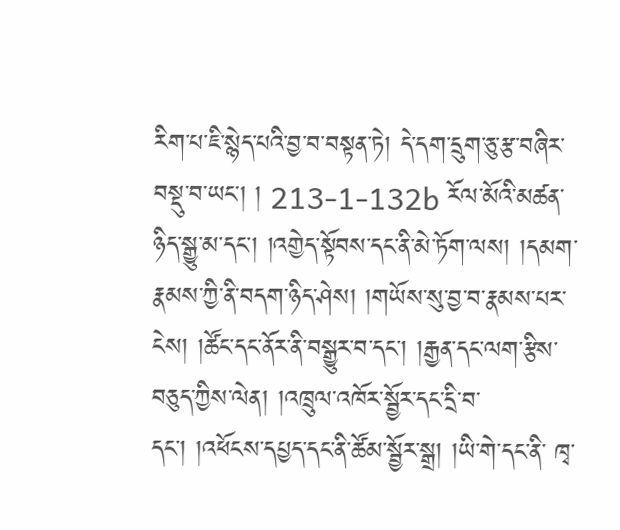རིག་པ་ཇི་སྙེད་པའི་བྱ་བ་བསྟན་ཏེ། དེ་དག་དྲུག་ཅུ་རྩ་བཞིར་བསྡུ་བ་ཡང་། ། 213-1-132b རོལ་མོའི་མཚན་ཉིད་སྒྱུ་མ་དང་། །འགྱེད་སྟོབས་དང་ནི་མེ་ཏོག་ལས། །དམག་རྣམས་ཀྱི་ནི་བདག་ཉིད་ཤེས། །གཡོས་སུ་བྱ་བ་རྣམས་པར་ངེས། །ཚོང་དང་ནོར་ནི་བསྒྱུར་བ་དང་། །རྒྱན་དང་ལག་རྩིས་བཅུད་ཀྱིས་ལེན། །འཁྲུལ་འཁོར་སྦྱོར་དང་དྲི་བ་དང་། །འཕོངས་དཔྱད་དང་ནི་ཚོམ་སྦྱོར་སྒྲ། །ཡི་གེ་དང་ནི་ ཁྭ་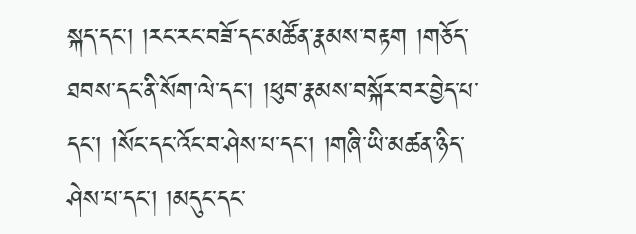སྐད་དང་། །རང་རང་བཟོ་དང་མཚོན་རྣམས་བརྟག །གཅོད་ཐབས་དང་ནི་སོག་ལེ་དང་། །ཕུབ་རྣམས་བསྐོར་བར་བྱེད་པ་དང་། །སོང་དང་འོང་བ་ཤེས་པ་དང་། །གཞི་ཡི་མཚན་ཉིད་ཤེས་པ་དང་། །མདུང་དང་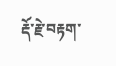རྡོ་རྗེ་བརྟག་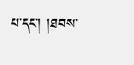པ་དང་། །ཐབས་